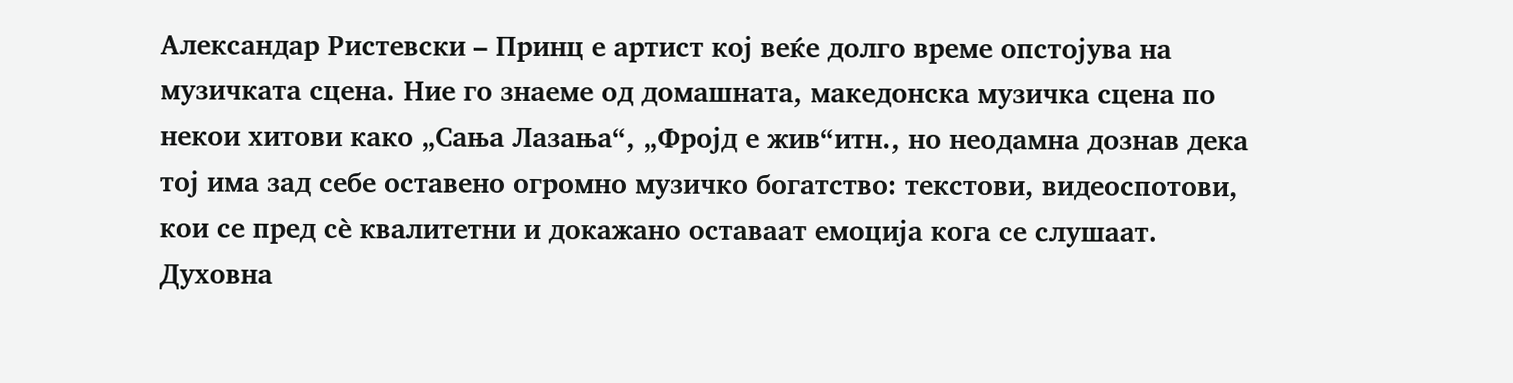Александар Ристевски – Принц е артист кој веќе долго време опстојува на музичката сцена. Ние го знаеме од домашната, македонска музичка сцена по некои хитови како „Сања Лазања“, „Фројд е жив“итн., но неодамна дознав дека тој има зад себе оставено огромно музичко богатство: текстови, видеоспотови, кои се пред сѐ квалитетни и докажано оставаат емоција кога се слушаат.
Духовна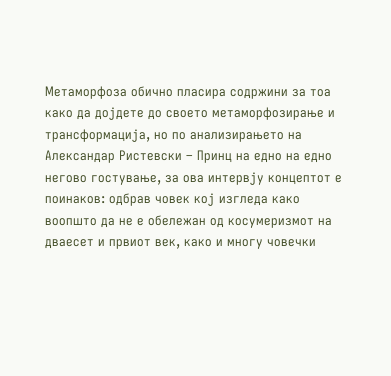Метаморфоза обично пласира содржини за тоа како да дојдете до своето метаморфозирање и трансформација, но по анализирањето на Александар Ристевски – Принц на едно на едно негово гостување, за ова интервју концептот е поинаков: одбрав човек кој изгледа како воопшто да не е обележан од косумеризмот на дваесет и првиот век, како и многу човечки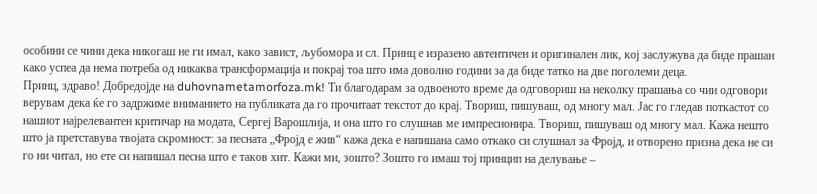особини се чини дека никогаш не ги имал, како завист, љубомора и сл. Принц е изразено автентичен и оригинален лик, кој заслужува да биде прашан како успеа да нема потреба од никаква трансформација и покрај тоа што има доволно години за да биде татко на две поголеми деца.
Принц, здраво! Добредојде на duhovnametamorfoza.mk! Ти благодарам за одвоеното време да одговориш на неколку прашања со чии одговори верувам дека ќе го задржиме вниманието на публиката да го прочитаат текстот до крај. Твориш, пишуваш, од многу мал. Јас го гледав поткастот со нашиот најрелевантен критичар на модата, Сергеј Варошлија, и она што го слушнав ме импресионира. Твориш, пишуваш од многу мал. Кажа нешто што ја претставува твојата скромност: за песната „Фројд е жив“ кажа дека е напишана само откако си слушнал за Фројд, и отворено призна дека не си го ни читал, но ете си напишал песна што е таков хит. Кажи ми, зошто? Зошто го имаш тој принцип на делување –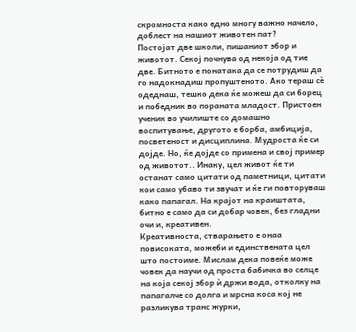скромноста како едно многу важно начело, доблест на нашиот животен пат?
Постојат две школи, пишаниот збор и животот. Секој почнува од некоја од тие две. Битното е понатака да се потрудиш да го надокнадиш пропуштеното. Ако тераш сѐ одеднаш, тешко дека ќе можеш да си борец и победник во пораната младост. Пристоен ученик во училиште со домашно воспитување, другото е борба, амбиција, посветеност и дисциплина. Мудроста ќе си дојде. Но, ќе дојде со примена и свој пример од животот.. Инаку, цел живот ќе ти останат само цитати од паметници, цитати кои само убаво ти звучат и ќе ги повторуваш како папагал. На крајот на краиштата, битно е само да си добар човек, без гладни очи и, креативен.
Креативноста, стварањето е онаа повисоката, можеби и единствената цел што постоиме. Мислам дека повеќе може човек да научи од проста бабичка во селце на која секој збор ѝ држи вода, отколку на папагалче со долга и мрсна коса кој не разликува транс журки,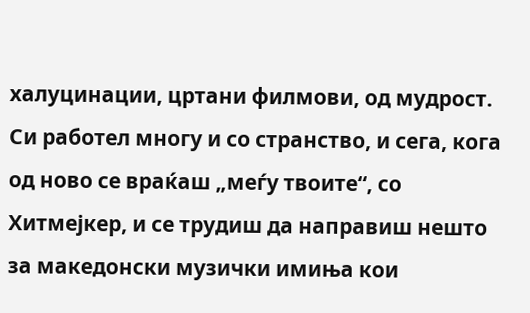халуцинации, цртани филмови, од мудрост.
Си работел многу и со странство, и сега, кога од ново се враќаш „меѓу твоите“, со Хитмејкер, и се трудиш да направиш нешто за македонски музички имиња кои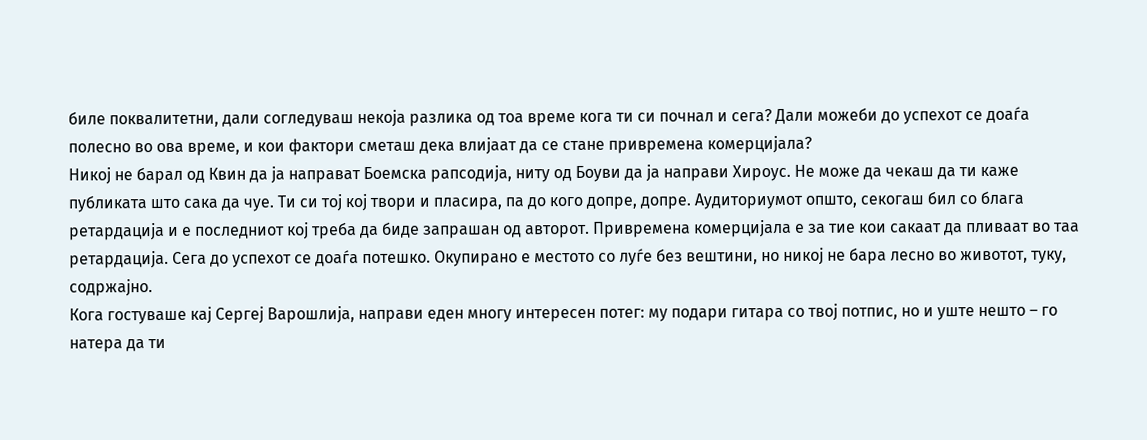биле поквалитетни, дали согледуваш некоја разлика од тоа време кога ти си почнал и сега? Дали можеби до успехот се доаѓа полесно во ова време, и кои фактори сметаш дека влијаат да се стане привремена комерцијала?
Никој не барал од Квин да ја направат Боемска рапсодија, ниту од Боуви да ја направи Хироус. Не може да чекаш да ти каже публиката што сака да чуе. Ти си тој кој твори и пласира, па до кого допре, допре. Аудиториумот општо, секогаш бил со блага ретардација и е последниот кој треба да биде запрашан од авторот. Привремена комерцијала е за тие кои сакаат да пливаат во таа ретардација. Сега до успехот се доаѓа потешко. Окупирано е местото со луѓе без вештини, но никој не бара лесно во животот, туку, содржајно.
Кога гостуваше кај Сергеј Варошлија, направи еден многу интересен потег: му подари гитара со твој потпис, но и уште нешто – го натера да ти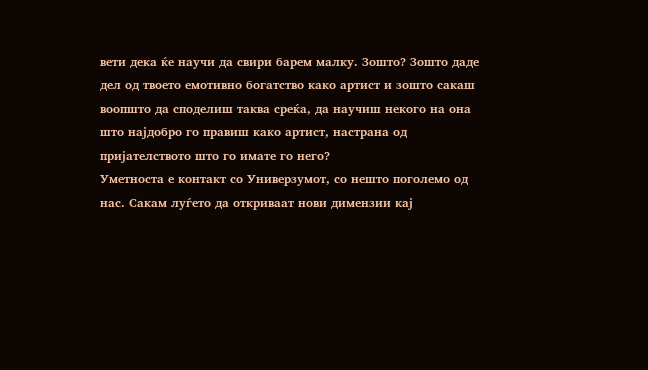вети дека ќе научи да свири барем малку. Зошто? Зошто даде дел од твоето емотивно богатство како артист и зошто сакаш воопшто да споделиш таква среќа, да научиш некого на она што најдобро го правиш како артист, настрана од пријателството што го имате го него?
Уметноста е контакт со Универзумот, со нешто поголемо од нас. Сакам луѓето да откриваат нови димензии кај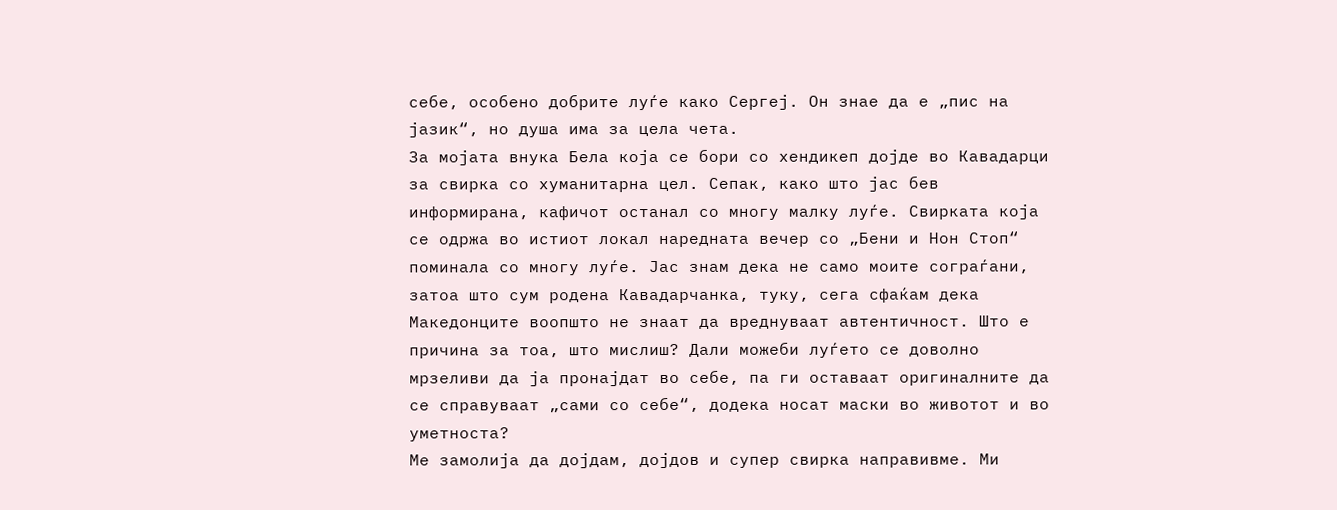себе, особено добрите луѓе како Сергеј. Он знае да е „пис на јазик“, но душа има за цела чета.
За мојата внука Бела која се бори со хендикеп дојде во Кавадарци за свирка со хуманитарна цел. Сепак, како што јас бев информирана, кафичот останал со многу малку луѓе. Свирката која се одржа во истиот локал наредната вечер со „Бени и Нон Стоп“ поминала со многу луѓе. Јас знам дека не само моите сограѓани, затоа што сум родена Кавадарчанка, туку, сега сфаќам дека Македонците воопшто не знаат да вреднуваат автентичност. Што е причина за тоа, што мислиш? Дали можеби луѓето се доволно мрзеливи да ја пронајдат во себе, па ги оставаат оригиналните да се справуваат „сами со себе“, додека носат маски во животот и во уметноста?
Ме замолија да дојдам, дојдов и супер свирка направивме. Ми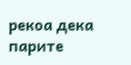рекоа дека парите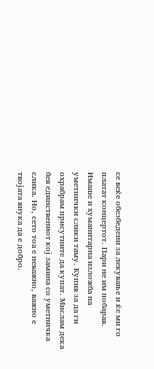се веќе обезбедени за лекување и ќе ми го платат концертот. Пари не им побарав. Имаше и хуманитарна изложба на уметнички слики таму. Купив за да ги охрабрам присутните да купат. Мислам дека бев единствениот кој замина со уметничка слика. Но, сето тоа е неважно, важно е твојата внука да е добро.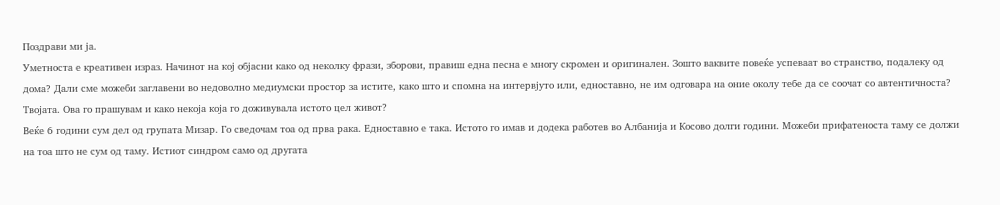Поздрави ми ја.
Уметноста е креативен израз. Начинот на кој објасни како од неколку фрази, зборови, правиш една песна е многу скромен и оригинален. Зошто ваквите повеќе успеваат во странство, подалеку од дома? Дали сме можеби заглавени во недоволно медиумски простор за истите, како што и спомна на интервјуто или, едноставно, не им одговара на оние околу тебе да се соочат со автентичноста? Твојата. Ова го прашувам и како некоја која го доживувала истото цел живот?
Веќе 6 години сум дел од групата Мизар. Го сведочам тоа од прва рака. Едноставно е така. Истото го имав и додека работев во Албанија и Косово долги години. Можеби прифатеноста таму се должи на тоа што не сум од таму. Истиот синдром само од другата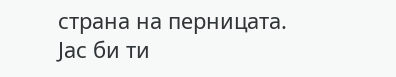страна на перницата.
Јас би ти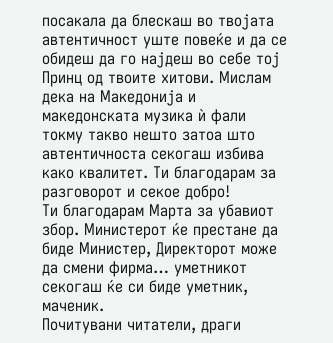посакала да блескаш во твојата автентичност уште повеќе и да се обидеш да го најдеш во себе тој Принц од твоите хитови. Мислам дека на Македонија и македонската музика ѝ фали токму такво нешто затоа што автентичноста секогаш избива како квалитет. Ти благодарам за разговорот и секое добро!
Ти благодарам Марта за убавиот збор. Министерот ќе престане да биде Министер, Директорот може да смени фирма… уметникот секогаш ќе си биде уметник, маченик.
Почитувани читатели, драги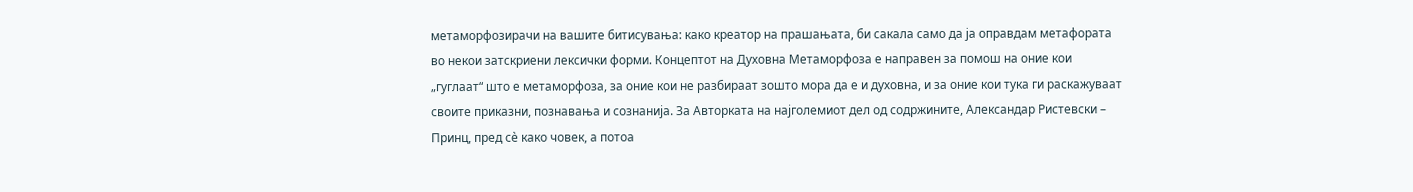метаморфозирачи на вашите битисувања: како креатор на прашањата, би сакала само да ја оправдам метафората во некои затскриени лексички форми. Концептот на Духовна Метаморфоза е направен за помош на оние кои „гуглаат“ што е метаморфоза, за оние кои не разбираат зошто мора да е и духовна, и за оние кои тука ги раскажуваат своите приказни, познавања и сознанија. За Авторката на најголемиот дел од содржините, Александар Ристевски – Принц, пред сѐ како човек, а потоа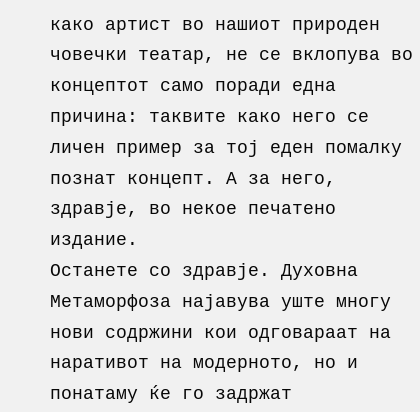како артист во нашиот природен човечки театар, не се вклопува во концептот само поради една причина: таквите како него се личен пример за тој еден помалку познат концепт. А за него, здравје, во некое печатено издание.
Останете со здравје. Духовна Метаморфоза најавува уште многу нови содржини кои одговараат на наративот на модерното, но и понатаму ќе го задржат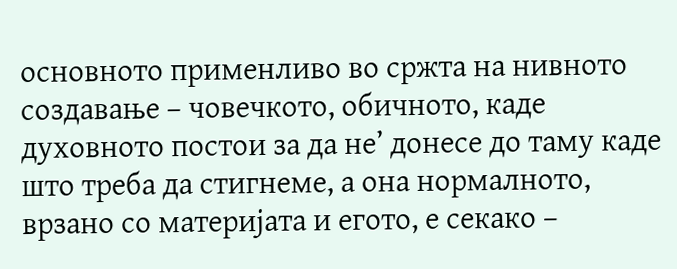основното применливо во сржта на нивното создавање – човечкото, обичното, каде духовното постои за да не’ донесе до таму каде што треба да стигнеме, а она нормалното, врзано со материјата и егото, е секако –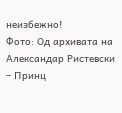неизбежно!
Фото: Од архивата на Александар Ристевски – Принц